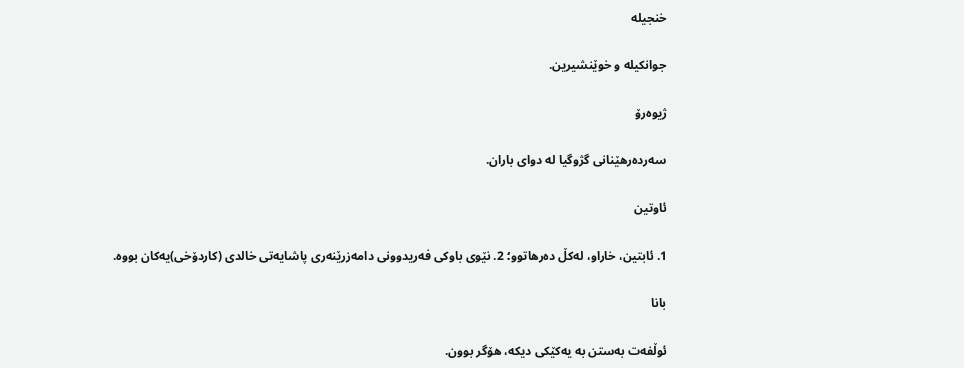خنجیلە

جوانکیله‌ و خوێنشیرین.

ژیوەرۆ

سەردەرهێنانی گژوگیا لە دوای باران.

ئاوتین

1. ئابتین، خاراو، لەکڵ دەرهاتوو؛ 2. نێوی باوکی فەریدوونی دامەزرێنەری پاشایەتی خالدی (کاردۆخی)یەکان بووە.

بانا

ئوڵفەت بەستن بە یەکێکی دیکە، هۆگر بوون.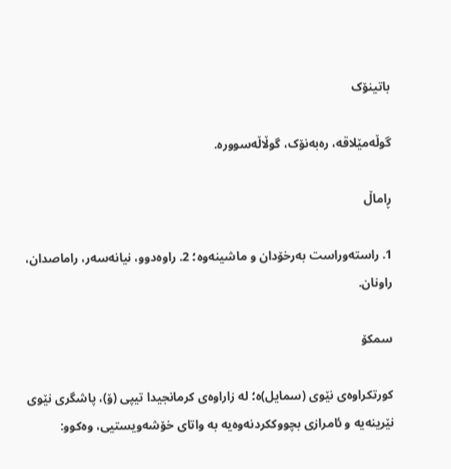باتینۆک

گوڵەمێلاقە، رەبەنۆک‌، گوڵاڵەسوورە.

ڕاماڵ

1. راستەوراست بەرخۆدان و ماشینەوە؛ 2. راوەدوو، نیانەسەر، راماصدان، راونان.

سمکۆ

کورتکراوەی نێوی (سمایل)ە؛ لە زاراوەی کرمانجیدا تیپی (ۆ)، پاشگری نێوی نێرینەیە و ئامرازی بچووککردنەوەیە بە واتای خۆشەویستیی، وەکوو: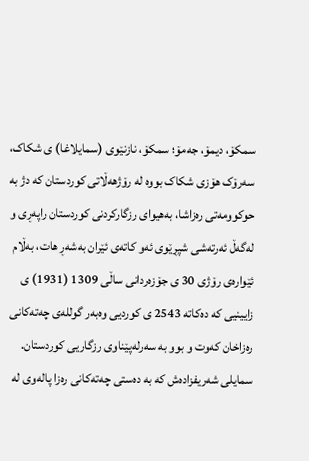سمکۆ، دیمۆ، جەمۆ؛ سمکۆ، نازنێوی (سمایلاغا) ی شکاک، سەرۆک هۆزی شکاک بووە لە رۆژهەڵاتی کوردستان کە دژ بە حوکوومەتی رەزاشا، بەهیوای رزگارکردنی کوردستان راپەڕی و لەگەڵ ئەرتەشی شپڕێوی ئەو کاتەی ئێران بەشەڕ هات، بەڵام ئێوارەی رۆژی 30 ی جۆزەردانی ساڵی 1309 (1931) ی زایینیی کە دەکاتە 2543 ی کوردیی وەبەر گوللەی چەتەکانی رەزاخان کەوت و بوو بە سەرلەپێناوی رزگاریی کوردستان. سمایلی شەریفزادەش کە بە دەستی چەتەکانی رەزا پالەوی لە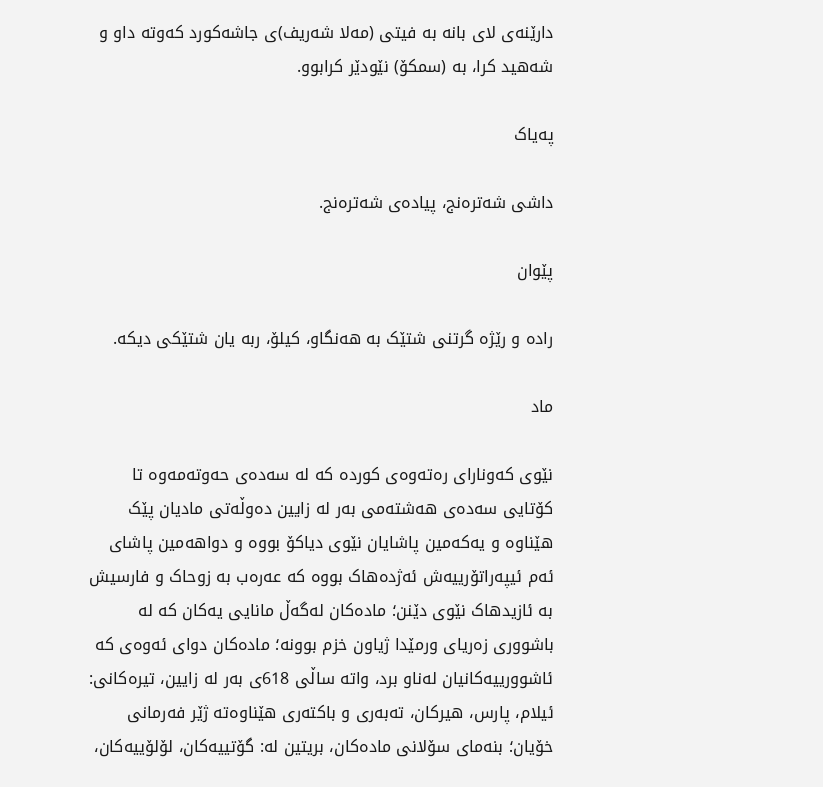دارێنەی لای بانە بە فیتی (مەلا شەریف)ی جاشەکورد کەوتە داو و شەهید کرا، بە (سمکۆ) نێودێر کرابوو.

پەیاک

داشی شەترەنج، پیادەی شەترەنج.

پێوان

رادە و رێژە گرتنی شتێک بە هەنگاو، کیلۆ، ربە یان شتێکی دیکە.

ماد

نێوی کەونارای رەتەوەی کوردە کە لە سەدەی حەوتەمەوە تا کۆتایی سەدەی هەشتەمی بەر لە زایین دەوڵەتی مادیان پێک هێناوە و یەکەمین پاشایان نێوی دیاکۆ بووە و دواهەمین پاشای ئەم ئیپەراتۆرییەش ئەژدەهاک بووە کە عەرەب بە زوحاک و فارسیش بە ئازیدهاک نێوی دێنن؛ مادەکان لەگەڵ مانایی یەکان کە لە باشووری زەریای ورمێدا ژیاون خزم بوونە؛ مادەکان دوای ئەوەی کە ئاشوورییەکانیان لەناو برد، واتە ساڵی 618ی بەر لە زایین، تیرەکانی: ئیلام، پارس، هیرکان، تەبەری و باکتەری هێناوەتە ژێر فەرمانی خۆیان؛ بنەمای سۆلانی مادەکان، بریتین لە: گۆتییەکان، لۆلۆییەکان،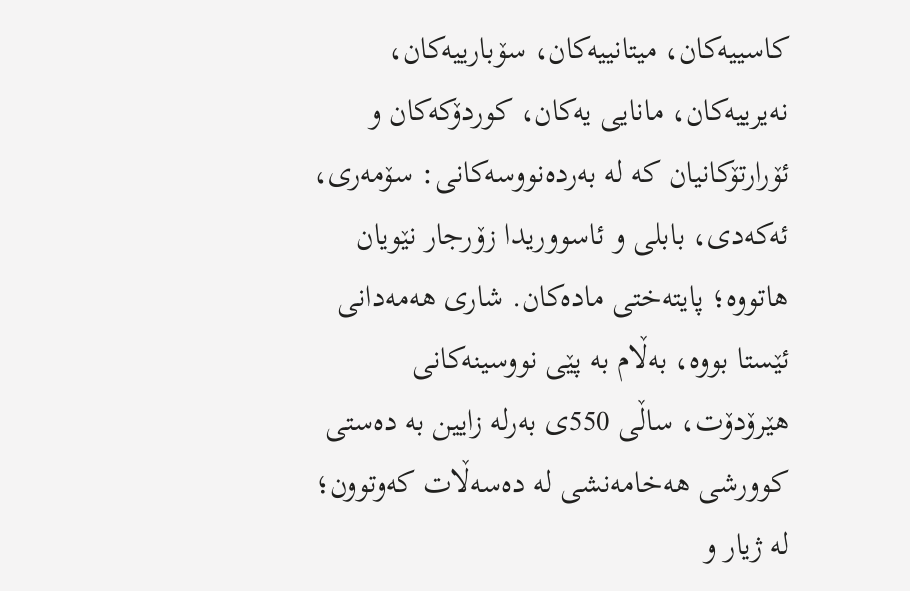کاسییەکان، میتانییەکان، سۆبارییەکان، نەیرییەکان، مانایی یەکان، کوردۆکەکان و ئۆرارتۆکانیان کە لە بەردەنووسەکانی: سۆمەری، ئەکەدی، بابلی و ئاسووریدا زۆرجار نێویان هاتووە؛ پایتەختی مادەکان. شاری هەمەدانی ئێستا بووە، بەڵام بە پێی نووسینەکانی هێرۆدۆت، ساڵی 550ی بەرلە زایین بە دەستی کوورشی هەخامەنشی لە دەسە‌ڵات کەوتوون؛ لە ژیار و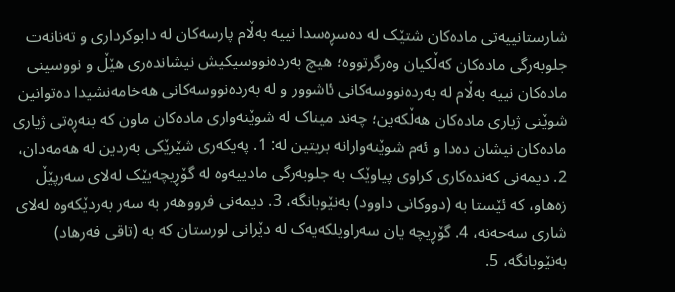شارستانییەتی مادەکان شتێک لە دەسڕەسدا نییە بەڵام پارسەکان لە دابوکرداری و تەنانەت جلوبەرگی مادەکان کەڵکیان وەرگرتووە؛ هیچ بەردەنووسیکیش نیشاندەری هێڵ و نووسینی مادەکان نییە بەڵام لە بەردەنووسەکانی ئاشوور و لە بەردەنووسەکانی هەخامەنشیدا دەتوانین شوێنی ژیاری مادەکان هەڵکەین؛ چەند میناک لە شوێنەواری مادەکان ماون کە بنەڕەتی ژیاری مادەکان نیشان دەدا و ئەم شوێنەوارانە بریتین لە: 1. پەیکەری شێرێکی بەردین لە هەمەدان، 2. دیمەنی کەندەکاری کراوی پیاوێک بە جلوبەرگی مادییەوە لە گۆڕیچەیێک لەلای سەرپێڵ زەهاو، کە ئێستا بە (دووکانی داوود) بەنێوبانگە، 3. دیمەنی فرووهەر بە سەر بەردێکەوە لەلای شاری سەحەنە، 4. گۆڕیچە یان سەراویلکەیەک لە دێرانی لورستان کە بە (تاقی فەرهاد) بەنێوبانگە، 5.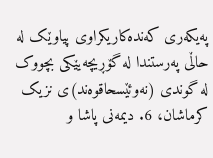پەیکەری کەندەکاریکراوی پیاوێک لە حاڵی پەرستندا لە گۆڕیچەیێکی بچووک لە گوندی (نەوئێسحاقوەند)ی نزیک کرماشان، 6. دیمەنی پاشا و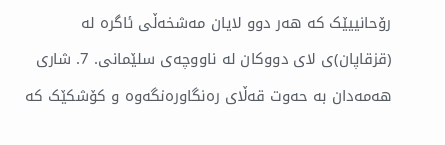رۆحانییێک کە هەر دوو لایان مەشخەڵی ئاگرە لە (قزقاپان)ی لای دووکان لە ناووچەی سلێمانی. 7. شاری هەمەدان بە حەوت ‌قەڵای رەنگاورەنگەوە و کۆشکێک کە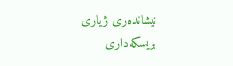نیشاندەری ژیاری بریسکەداری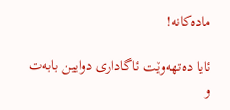مادەکانە!

ئایا دەتهەوێت ئاگاداری دوایین بابەت و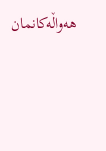هەواڵەکانمان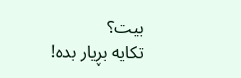بیت؟
تکایە بڕیار بدە!